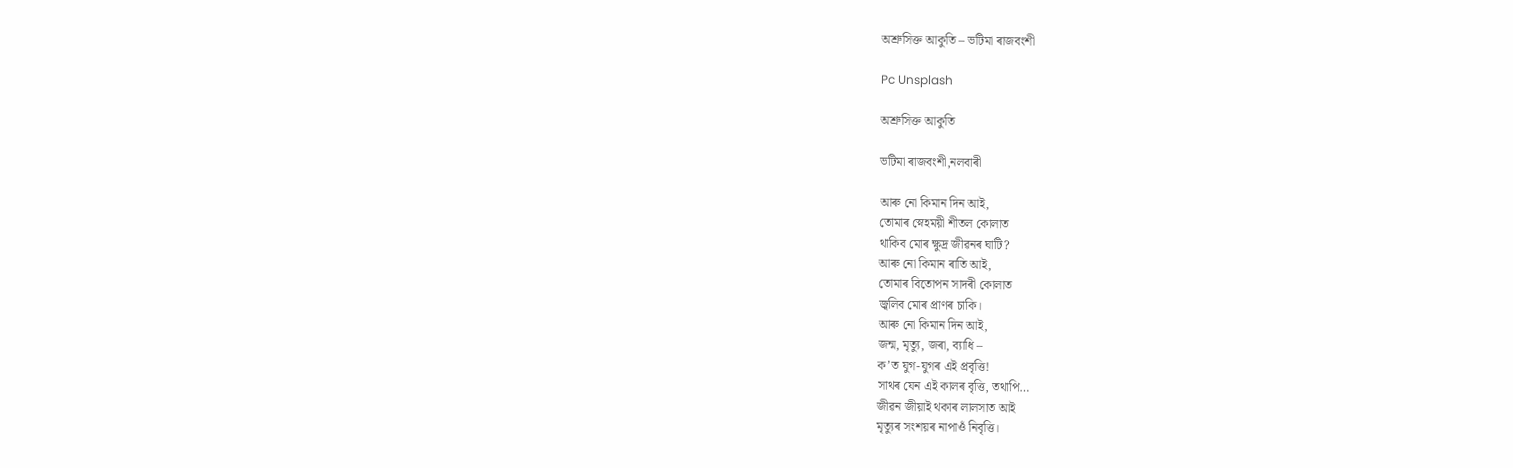অশ্ৰুসিক্ত আকুতি – ভটিমা ৰাজবংশী

Pc Unsplash

অশ্ৰুসিক্ত আকুতি

ভটিমা ৰাজবংশী,নলবাৰী

আৰু নো কিমান দিন আই,
তোমাৰ স্নেহময়ী শীতল কোলাত
থাকিব মোৰ ক্ষুদ্ৰ জীৱনৰ ঘাটি?
আৰু নো কিমান ৰাতি আই,
তোমাৰ বিতোপন সাদৰী কোলাত
জ্বলিব মোৰ প্ৰাণৰ চাকি।
আৰু নো কিমান দিন আই,
জন্ম, মৃত্যু, জৰা, ব্যাধি –
ক’ত যুগ-যুগৰ এই প্ৰবৃত্তি!
সাথৰ যেন এই কালৰ বৃত্তি, তথাপি…
জীৱন জীয়াই থকাৰ লালসাত আই
মৃত্যুৰ সংশয়ৰ নাপাওঁ নিবৃত্তি।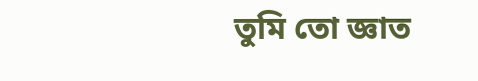তুমি তো জ্ঞাত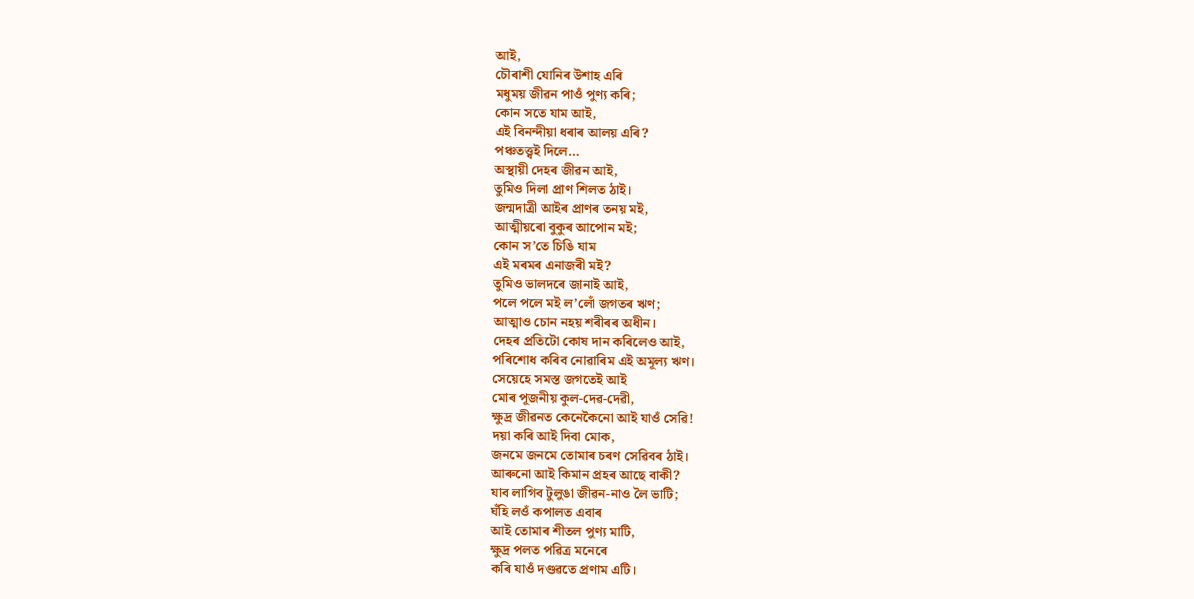আই,
চৌৰাশী যোনিৰ উশাহ এৰি
মধুময় জীৱন পাওঁ পুণ্য কৰি;
কোন সতে যাম আই,
এই বিনন্দীয়া ধৰাৰ আলয় এৰি?
পঞ্চতত্ত্বই দিলে…
অস্থায়ী দেহৰ জীৱন আই,
তুমিও দিলা প্ৰাণ শিলত ঠাই।
জন্মদাত্ৰী আইৰ প্ৰাণৰ তনয় মই,
আত্মীয়ৰো বুকুৰ আপোন মই;
কোন স’তে চিঙি যাম
এই মৰমৰ এনাজৰী মই?
তুমিও ভালদৰে জানাই আই,
পলে পলে মই ল’লোঁ জগতৰ ঋণ;
আত্মাও চোন নহয় শৰীৰৰ অধীন।
দেহৰ প্ৰতিটো কোষ দান কৰিলেও আই,
পৰিশোধ কৰিব নোৱাৰিম এই অমূল্য ঋণ।
সেয়েহে সমস্ত জগতেই আই
মোৰ পূজনীয় কুল-দেৱ-দেৱী,
ক্ষুদ্ৰ জীৱনত কেনেকৈনো আই যাওঁ সেৱি!
দয়া কৰি আই দিবা মোক,
জনমে জনমে তোমাৰ চৰণ সেৱিবৰ ঠাই।
আৰুনো আই কিমান প্ৰহৰ আছে বাকী?
যাব লাগিব টুলুঙা জীৱন-নাও লৈ ভাটি;
ঘঁহি লওঁ কপালত এবাৰ
আই তোমাৰ শীতল পুণ্য মাটি,
ক্ষুদ্ৰ পলত পৱিত্ৰ মনেৰে
কৰি যাওঁ দণ্ডৱতে প্ৰণাম এটি।